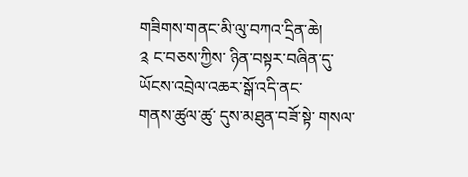གཟིགས་གནང་མི་ལུ་བཀའ་དྲིན་ཆེ།
༉ ང་བཅས་ཀྱིས་ ཉིན་བསྟར་བཞིན་དུ་
ཡོངས་འབྲེལ་འཆར་སྒོ་འདི་ནང་
གནས་ཚུལ་ཚུ་ དུས་མཐུན་བཟོ་སྟེ་ གསལ་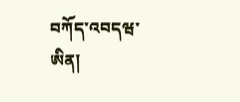བཀོད་འབདཝ་ཨིན།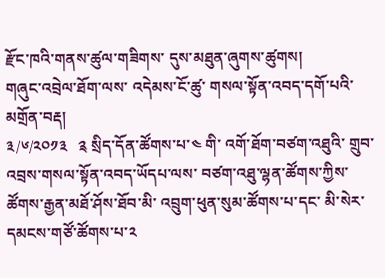རྫོང་ཁའི་གནས་ཚུལ་གཟིགས་ དུས་མཐུན་ཞུགས་ཚུགས།
གཞུང་འབྲེལ་ཐོག་ལས་ འདེམས་ངོ་ཚུ་ གསལ་སྟོན་འབད་དགོ་པའི་མགྲོན་བརྡ།
༣/༦/༢༠༡༣   ༉ སྲིད་དོན་ཚོགས་པ་༤ གི་ འགོ་ཐོག་བཙག་འཐུའི་ གྲུབ་འབྲས་གསལ་སྟོན་འབད་ཡོདཔ་ལས་ བཙག་འཐུ་ལྷན་ཚོགས་ཀྱིས་ ཚོགས་རྒྱན་མཐོ་ཤོས་ཐོབ་མི་ འབྲུག་ཕུན་སུམ་ཚོགས་པ་དང་ མི་སེར་དམངས་གཙོ་ཚོགས་པ་༢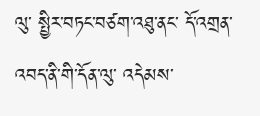ལུ་ སྤྱིར་བཏང་བཙག་འཐུ་ནང་ དོ་འགྲན་འབད་ནི་གི་དོན་ལུ་ འདེམས་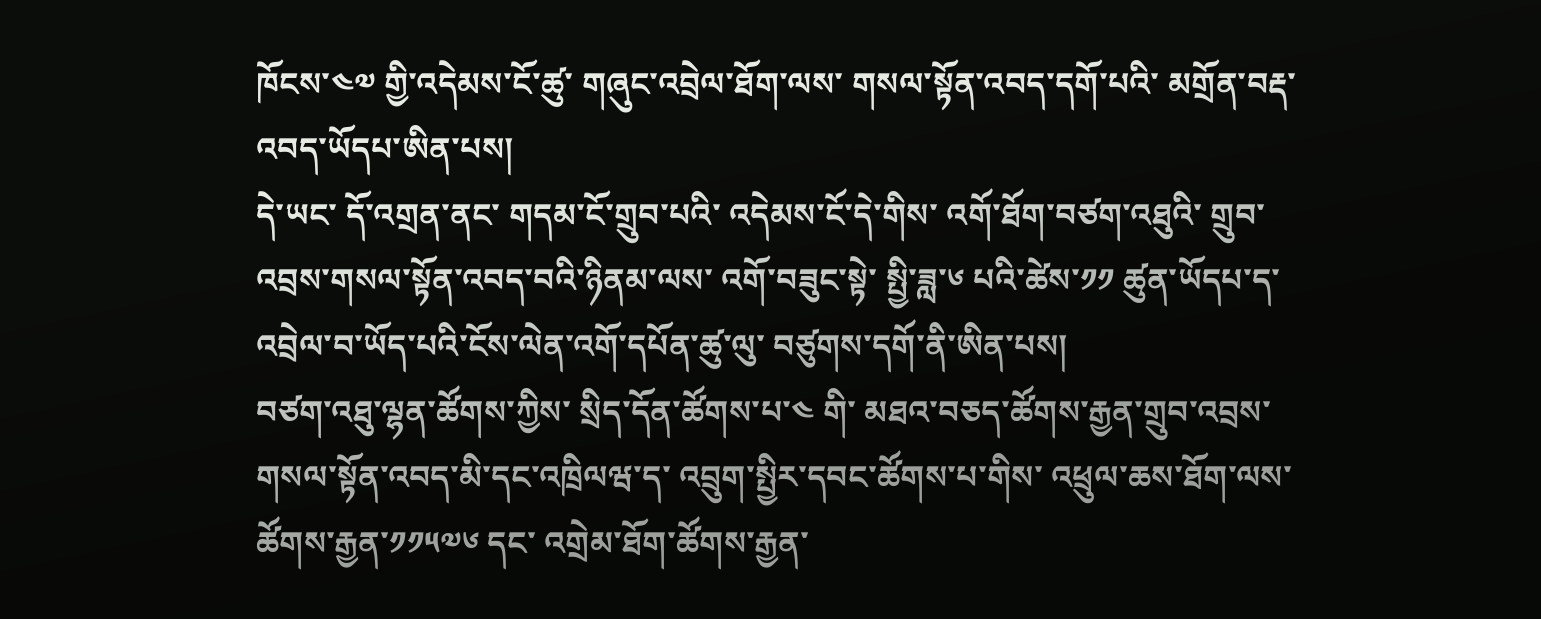ཁོངས་༤༧ གྱི་འདེམས་ངོ་ཚུ་ གཞུང་འབྲེལ་ཐོག་ལས་ གསལ་སྟོན་འབད་དགོ་པའི་ མགྲོན་བརྡ་འབད་ཡོདཔ་ཨིན་པས།
དེ་ཡང་ དོ་འགྲན་ནང་ གདམ་ངོ་གྲུབ་པའི་ འདེམས་ངོ་དེ་གིས་ འགོ་ཐོག་བཙག་འཐུའི་ གྲུབ་འབྲས་གསལ་སྟོན་འབད་བའི་ཉིནམ་ལས་ འགོ་བཟུང་སྟེ་ སྤྱི་ཟླ་༦ པའི་ཚེས་༡༡ ཚུན་ཡོདཔ་ད་ འབྲེལ་བ་ཡོད་པའི་ངོས་ལེན་འགོ་དཔོན་ཚུ་ལུ་ བཙུགས་དགོ་ནི་ཨིན་པས།
བཙག་འཐུ་ལྷན་ཚོགས་ཀྱིས་ སྲིད་དོན་ཚོགས་པ་༤ གི་ མཐའ་བཅད་ཚོགས་རྒྱན་གྲུབ་འབྲས་ གསལ་སྟོན་འབད་མི་དང་འཁྲིལཝ་ད་ འབྲུག་སྤྱིར་དབང་ཚོགས་པ་གིས་ འཕྲུལ་ཆས་ཐོག་ལས་ ཚོགས་རྒྱན་༡༡༥༧༦ དང་ འགྲེམ་ཐོག་ཚོགས་རྒྱན་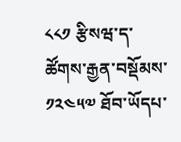༨༨༡ རྩིསཝ་ད་ ཚོགས་རྒྱན་བསྡོམས་༡༢༤༥༧ ཐོབ་ཡོདཔ་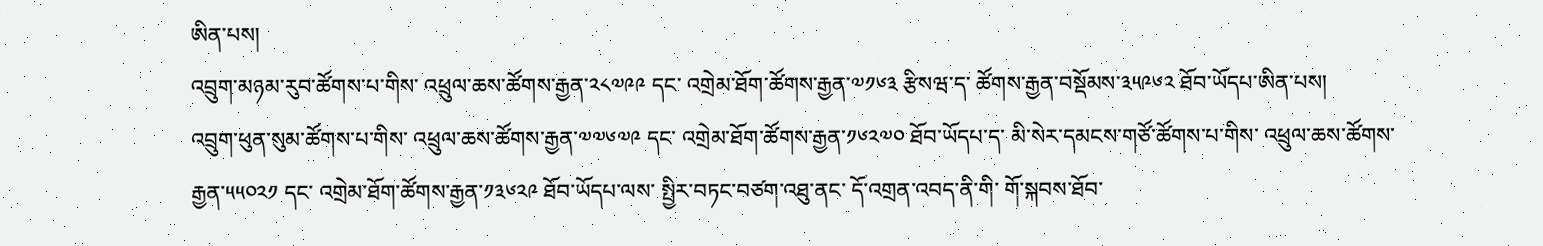ཨིན་པས།
འབྲུག་མཉམ་རུབ་ཚོགས་པ་གིས་ འཕྲུལ་ཆས་ཚོགས་རྒྱན་༢༨༧༩༩ དང་ འགྲེམ་ཐོག་ཚོགས་རྒྱན་༧༡༦༣ རྩིསཝ་ད་ ཚོགས་རྒྱན་བསྡོམས་༣༥༩༦༢ ཐོབ་ཡོདཔ་ཨིན་པས།
འབྲུག་ཕུན་སུམ་ཚོགས་པ་གིས་ འཕྲུལ་ཆས་ཚོགས་རྒྱན་༧༧༦༧༩ དང་ འགྲེམ་ཐོག་ཚོགས་རྒྱན་༡༦༢༧༠ ཐོབ་ཡོདཔ་ད་ མི་སེར་དམངས་གཙོ་ཚོགས་པ་གིས་ འཕྲུལ་ཆས་ཚོགས་རྒྱན་༥༥༠༢༡ དང་ འགྲེམ་ཐོག་ཚོགས་རྒྱན་༡༣༦༢༩ ཐོབ་ཡོདཔ་ལས་ སྤྱིར་བཏང་བཙག་འཐུ་ནང་ དོ་འགྲན་འབད་ནི་གི་ གོ་སྐབས་ཐོབ་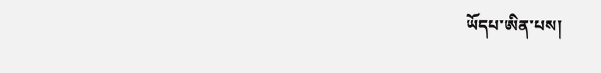ཡོདཔ་ཨིན་པས།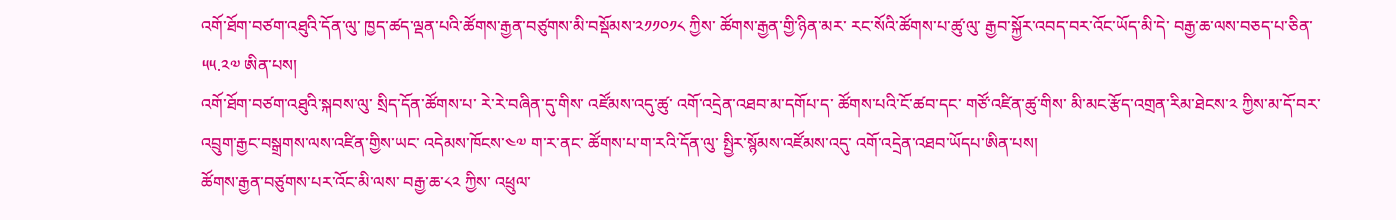འགོ་ཐོག་བཙག་འཐུའི་དོན་ལུ་ ཁྱད་ཚད་ལྡན་པའི་ཚོགས་རྒྱན་བཙུགས་མི་བསྡོམས་༢༡༡༠༡༨ ཀྱིས་ ཚོགས་རྒྱན་གྱི་ཉིན་མར་ རང་སོའི་ཚོགས་པ་ཚུ་ལུ་ རྒྱབ་སྐྱོར་འབད་བར་འོང་ཡོད་མི་དེ་ བརྒྱ་ཆ་ལས་བཅད་པ་ཅིན་༥༥.༢༧ ཨིན་པས།
འགོ་ཐོག་བཙག་འཐུའི་སྐབས་ལུ་ སྲིད་དོན་ཚོགས་པ་ རེ་རེ་བཞིན་དུ་གིས་ འཛོམས་འདུ་ཚུ་ འགོ་འདྲེན་འཐབ་མ་དགོཔ་ད་ ཚོགས་པའི་ངོ་ཚབ་དང་ གཙོ་འཛིན་ཚུ་གིས་ མི་མང་རྩོད་འགྲན་རིམ་ཐེངས་༢ ཀྱིས་མ་དོ་བར་ འབྲུག་རྒྱང་བསྒྲགས་ལས་འཛིན་གྱིས་ཡང་ འདེམས་ཁོངས་༤༧ ག་ར་ནང་ ཚོགས་པ་ག་རའི་དོན་ལུ་ སྤྱིར་སྙོམས་འཛོམས་འདུ་ འགོ་འདྲེན་འཐབ་ཡོདཔ་ཨིན་པས།
ཚོགས་རྒྱན་བཙུགས་པར་འོང་མི་ལས་ བརྒྱ་ཆ་༨༢ ཀྱིས་ འཕྲུལ་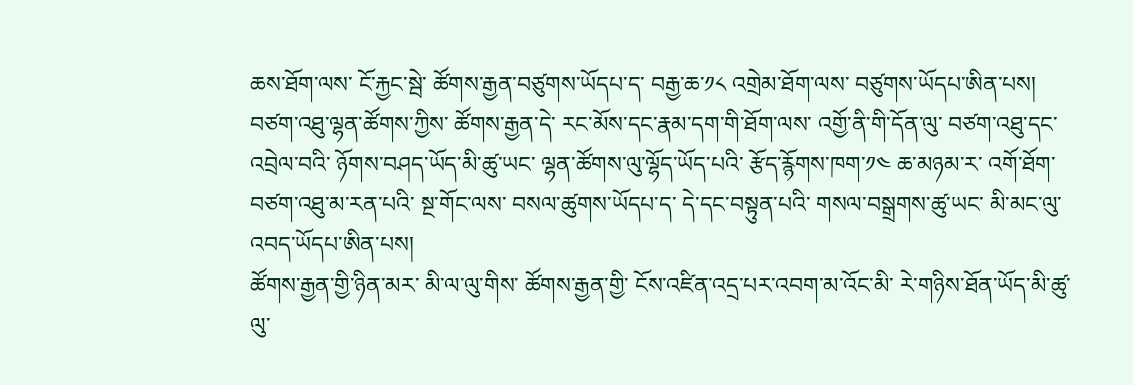ཆས་ཐོག་ལས་ ངོ་རྐྱང་སྦེ་ ཚོགས་རྒྱན་བཙུགས་ཡོདཔ་ད་ བརྒྱ་ཆ་༡༨ འགྲེམ་ཐོག་ལས་ བཙུགས་ཡོདཔ་ཨིན་པས།
བཙག་འཐུ་ལྷན་ཚོགས་ཀྱིས་ ཚོགས་རྒྱན་དེ་ རང་མོས་དང་རྣམ་དག་གི་ཐོག་ལས་ འགྱོ་ནི་གི་དོན་ལུ་ བཙག་འཐུ་དང་འབྲེལ་བའི་ ཉོགས་བཤད་ཡོད་མི་ཚུ་ཡང་ ལྷན་ཚོགས་ལུ་ལྷོད་ཡོད་པའི་ རྩོད་རྙོགས་ཁག་༡༤ ཆ་མཉམ་ར་ འགོ་ཐོག་བཙག་འཐུ་མ་རན་པའི་ སྔ་གོང་ལས་ བསལ་ཚུགས་ཡོདཔ་ད་ དེ་དང་བསྟུན་པའི་ གསལ་བསྒྲགས་ཚུ་ཡང་ མི་མང་ལུ་འབད་ཡོདཔ་ཨིན་པས།
ཚོགས་རྒྱན་གྱི་ཉིན་མར་ མི་ལ་ལུ་གིས་ ཚོགས་རྒྱན་གྱི་ ངོས་འཛིན་འདྲ་པར་འབག་མ་འོང་མི་ རེ་གཉིས་ཐོན་ཡོད་མི་ཚུ་ལུ་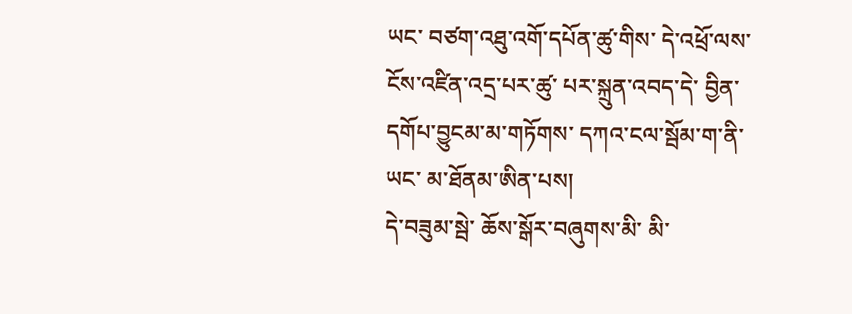ཡང་ བཙག་འཐུ་འགོ་དཔོན་ཚུ་གིས་ དེ་འཕྲོ་ལས་ ངོས་འཛིན་འདྲ་པར་ཚུ་ པར་སྐྲུན་འབད་དེ་ བྱིན་དགོཔ་བྱུངམ་མ་གཏོགས་ དཀའ་ངལ་སྦོམ་ག་ནི་ཡང་ མ་ཐོནམ་ཨིན་པས།
དེ་བཟུམ་སྦེ་ ཆོས་སྒོར་བཞུགས་མི་ མི་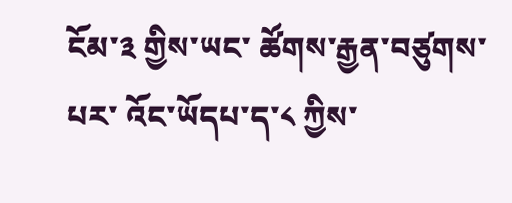ངོམ་༣ གྱིས་ཡང་ ཚོགས་རྒྱན་བཙུགས་པར་ འོང་ཡོདཔ་ད་༨ ཀྱིས་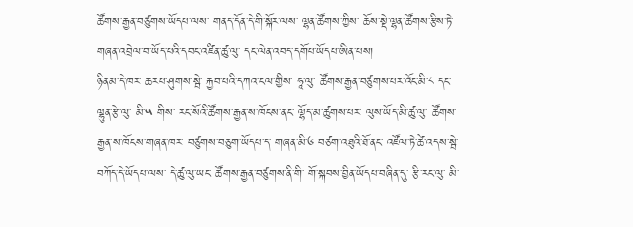ཚོགས་རྒྱན་བཙུགས་ཡོདཔ་ལས་ གནད་དོན་དེ་གི་སྐོར་ལས་ ལྷན་ཚོགས་ཀྱིས་ ཆོས་སྡེ་ལྷན་ཚོགས་རྩིས་ཏེ་ གཞན་འབྲེལ་བ་ཡོད་པའི་དབང་འཛིན་ཚུ་ལུ་ དང་ལེན་འབད་དགོཔ་ཡོདཔ་ཨིན་པས།
ཉིནམ་དེ་ཁར་ ཆརཔ་ཤུགས་སྦེ་ རྐྱབ་པའི་དཀའ་ངལ་གྱིས་ ཧཱ་ལུ་ ཚོགས་རྒྱན་བཙུགས་པར་འོང་མི་༨ དང་ ལྷུན་རྩེ་ལུ་ མི་༥ གིས་ རང་སོའི་ཚོགས་རྒྱན་ས་ཁོངས་ནང་ ལྷོད་མ་ཚུགས་པར་ ལུས་ཡོད་མི་ཚུ་ལུ་ ཚོགས་རྒྱན་ས་ཁོངས་གཞན་ཁར་ བཙུགས་བཅུག་ཡོདཔ་ད་ གཞན་མི་༦ བཙག་འཐུའི་ཐོ་ནང་ འཛོལ་ཏེ་ཚེ་འདས་སྦེ་ བཀོད་དེ་ཡོདཔ་ལས་ དེ་ཚུ་ལུ་ཡང་ ཚོགས་རྒྱན་བཙུགས་ནི་གི་ གོ་སྐབས་བྱིན་ཡོདཔ་བཞིན་དུ་ རྩི་རང་ལུ་ མི་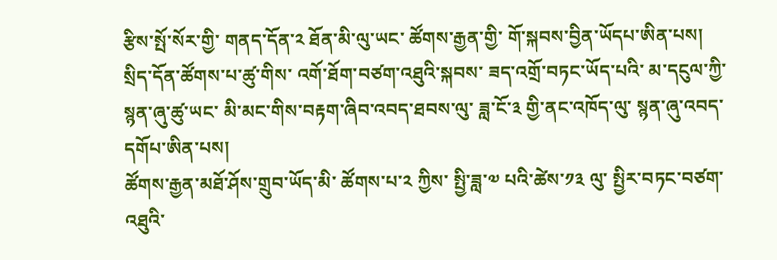རྩིས་སྤོ་སོར་གྱི་ གནད་དོན་༢ ཐོན་མི་ལུ་ཡང་ ཚོགས་རྒྱན་གྱི་ གོ་སྐབས་བྱིན་ཡོདཔ་ཨིན་པས།
སྲིད་དོན་ཚོགས་པ་ཚུ་གིས་ འགོ་ཐོག་བཙག་འཐུའི་སྐབས་ ཟད་འགྲོ་བཏང་ཡོད་པའི་ མ་དངུལ་ཀྱི་སྙན་ཞུ་ཚུ་ཡང་ མི་མང་གིས་བརྟག་ཞིབ་འབད་ཐབས་ལུ་ ཟླ་ངོ་༣ གྱི་ནང་འཁོད་ལུ་ སྙན་ཞུ་འབད་དགོཔ་ཨིན་པས།
ཚོགས་རྒྱན་མཐོ་ཤོས་གྲུབ་ཡོད་མི་ ཚོགས་པ་༢ ཀྱིས་ སྤྱི་ཟླ་༧ པའི་ཚེས་༡༣ ལུ་ སྤྱིར་བཏང་བཙག་འཐུའི་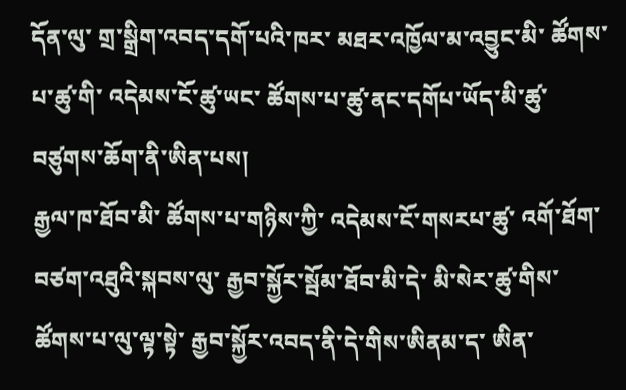དོན་ལུ་ གྲ་སྒྲིག་འབད་དགོ་པའི་ཁར་ མཐར་འཁྱོལ་མ་འབྱུང་མི་ ཚོགས་པ་ཚུ་གི་ འདེམས་ངོ་ཚུ་ཡང་ ཚོགས་པ་ཚུ་ནང་དགོཔ་ཡོད་མི་ཚུ་ བཙུགས་ཆོག་ནི་ཨིན་པས།
རྒྱལ་ཁ་ཐོབ་མི་ ཚོགས་པ་གཉིས་ཀྱི་ འདེམས་ངོ་གསརཔ་ཚུ་ འགོ་ཐོག་བཙག་འཐུའི་སྐབས་ལུ་ རྒྱབ་སྐྱོར་སྦོམ་ཐོབ་མི་དེ་ མི་སེར་ཚུ་གིས་ ཚོགས་པ་ལུ་ལྟ་སྟེ་ རྒྱབ་སྐྱོར་འབད་ནི་དེ་གིས་ཨིནམ་ད་ ཨིན་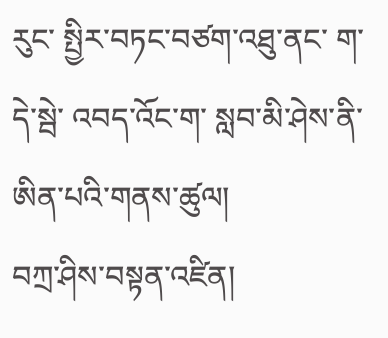རུང་ སྤྱིར་བཏང་བཙག་འཐུ་ནང་ ག་དེ་སྦེ་ འབད་འོང་ག་ སླབ་མི་ཤེས་ནི་ཨིན་པའི་གནས་ཚུལ།
བཀྲ་ཤིས་བསྟན་འཛིན།